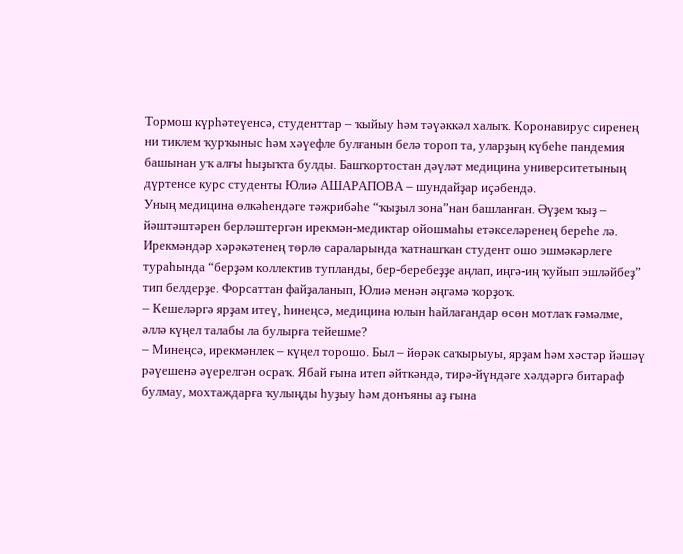Тормош күрһәтеүенсә, студенттар – ҡыйыу һәм тәүәккәл халыҡ. Коронавирус сиренең ни тиклем ҡурҡыныс һәм хәүефле булғанын белә тороп та, уларҙың күбеһе пандемия башынан уҡ алғы һыҙыҡта булды. Башҡортостан дәүләт медицина университетының дүртенсе курс студенты Юлиә АШАРАПОВА – шундайҙар иҫәбендә.
Уның медицина өлкәһендәге тәжрибәһе “ҡыҙыл зона”нан башланған. Әүҙем ҡыҙ – йәштәштәрен берләштергән ирекмән-медиктар ойошмаһы етәкселәренең береһе лә. Ирекмәндәр хәрәкәтенең төрлө сараларында ҡатнашҡан студент ошо эшмәкәрлеге тураһында “берҙәм коллектив тупланды, бер-беребеҙҙе аңлап, иңгә-иң ҡуйып эшләйбеҙ” тип белдерҙе. Форсаттан файҙаланып, Юлиә менән әңгәмә ҡорҙоҡ.
– Кешеләргә ярҙам итеү, һинеңсә, медицина юлын һайлағандар өсөн мотлаҡ ғәмәлме, әллә күңел талабы ла булырға тейешме?
– Минеңсә, ирекмәнлек – күңел торошо. Был – йөрәк саҡырыуы, ярҙам һәм хәстәр йәшәү рәүешенә әүерелгән осраҡ. Ябай ғына итеп әйткәндә, тирә-йүндәге хәлдәргә битараф булмау, мохтаждарға ҡулыңды һуҙыу һәм донъяны аҙ ғына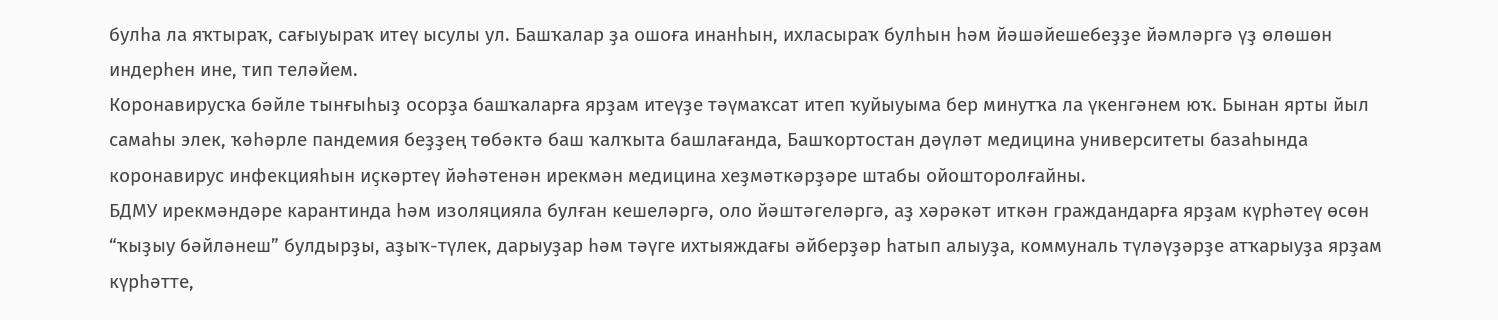булһа ла яҡтыраҡ, сағыуыраҡ итеү ысулы ул. Башҡалар ҙа ошоға инанһын, ихласыраҡ булһын һәм йәшәйешебеҙҙе йәмләргә үҙ өлөшөн индерһен ине, тип теләйем.
Коронавирусҡа бәйле тынғыһыҙ осорҙа башҡаларға ярҙам итеүҙе тәүмаҡсат итеп ҡуйыуыма бер минутҡа ла үкенгәнем юҡ. Бынан ярты йыл самаһы элек, ҡәһәрле пандемия беҙҙең төбәктә баш ҡалҡыта башлағанда, Башҡортостан дәүләт медицина университеты базаһында коронавирус инфекцияһын иҫкәртеү йәһәтенән ирекмән медицина хеҙмәткәрҙәре штабы ойошторолғайны.
БДМУ ирекмәндәре карантинда һәм изоляцияла булған кешеләргә, оло йәштәгеләргә, аҙ хәрәкәт иткән граждандарға ярҙам күрһәтеү өсөн “ҡыҙыу бәйләнеш” булдырҙы, аҙыҡ-түлек, дарыуҙар һәм тәүге ихтыяждағы әйберҙәр һатып алыуҙа, коммуналь түләүҙәрҙе атҡарыуҙа ярҙам күрһәтте,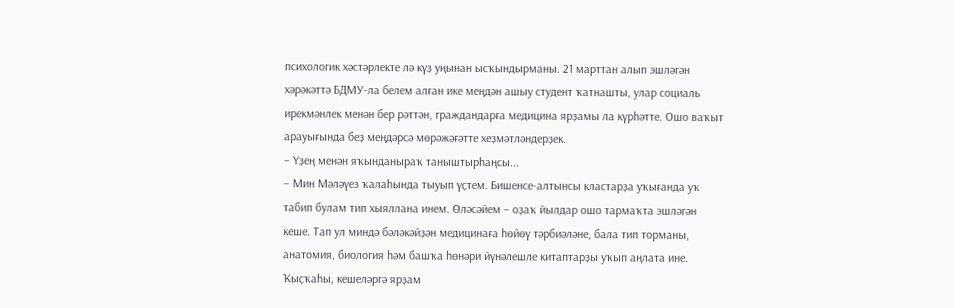психологик хәстәрлекте лә күҙ уңынан ысҡындырманы. 21 марттан алып эшләгән хәрәкәттә БДМУ-ла белем алған ике меңдән ашыу студент ҡатнашты, улар социаль ирекмәнлек менән бер рәттән, граждандарға медицина ярҙамы ла күрһәтте. Ошо ваҡыт арауығында беҙ меңдәрсә мөрәжәғәтте хеҙмәтләндерҙек.
– Үҙең менән яҡынданыраҡ таныштырһаңсы...
– Мин Мәләүез ҡалаһында тыуып үҫтем. Бишенсе-алтынсы кластарҙа уҡығанда уҡ табип булам тип хыяллана инем. Өләсәйем – оҙаҡ йылдар ошо тармаҡта эшләгән кеше. Тап ул миндә бәләкәйҙән медицинаға һөйөү тәрбиәләне, бала тип торманы, анатомия, биология һәм башҡа һөнәри йүнәлешле китаптарҙы уҡып аңлата ине. Ҡыҫҡаһы, кешеләргә ярҙам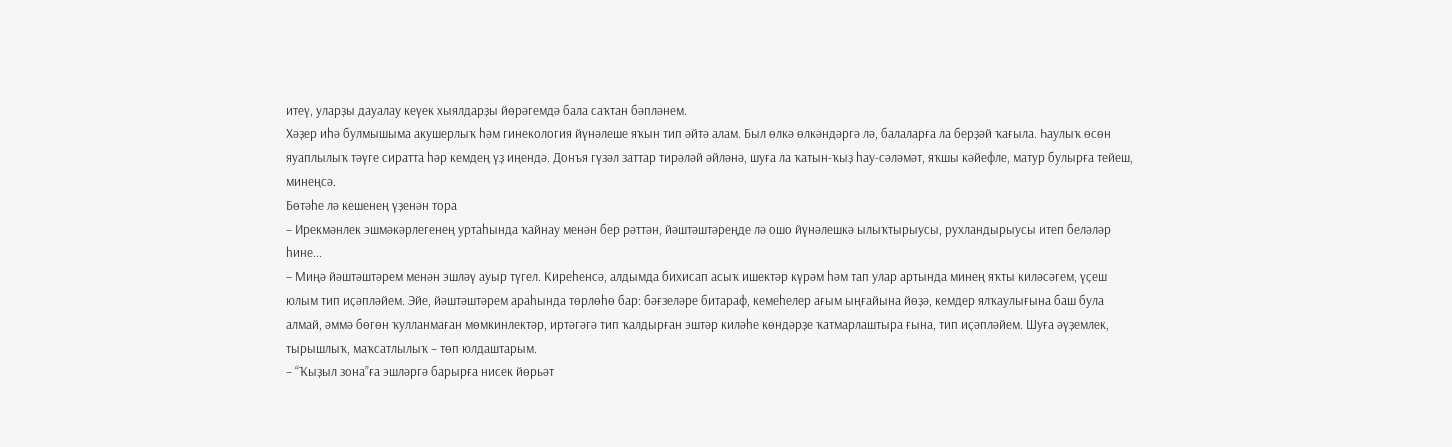итеү, уларҙы дауалау кеүек хыялдарҙы йөрәгемдә бала саҡтан бәпләнем.
Хәҙер иһә булмышыма акушерлыҡ һәм гинекология йүнәлеше яҡын тип әйтә алам. Был өлкә өлкәндәргә лә, балаларға ла берҙәй ҡағыла. Һаулыҡ өсөн яуаплылыҡ тәүге сиратта һәр кемдең үҙ иңендә. Донъя гүзәл заттар тирәләй әйләнә, шуға ла ҡатын-ҡыҙ һау-сәләмәт, яҡшы кәйефле, матур булырға тейеш, минеңсә.
Бөтәһе лә кешенең үҙенән тора
– Ирекмәнлек эшмәкәрлегенең уртаһында ҡайнау менән бер рәттән, йәштәштәреңде лә ошо йүнәлешкә ылыҡтырыусы, рухландырыусы итеп беләләр һине...
– Миңә йәштәштәрем менән эшләү ауыр түгел. Киреһенсә, алдымда бихисап асыҡ ишектәр күрәм һәм тап улар артында минең яҡты киләсәгем, үҫеш юлым тип иҫәпләйем. Эйе, йәштәштәрем араһында төрлөһө бар: бәғзеләре битараф, кемеһелер ағым ыңғайына йөҙә, кемдер ялҡаулығына баш була алмай, әммә бөгөн ҡулланмаған мөмкинлектәр, иртәгәгә тип ҡалдырған эштәр киләһе көндәрҙе ҡатмарлаштыра ғына, тип иҫәпләйем. Шуға әүҙемлек, тырышлыҡ, маҡсатлылыҡ – төп юлдаштарым.
– “Ҡыҙыл зона”ға эшләргә барырға нисек йөрьәт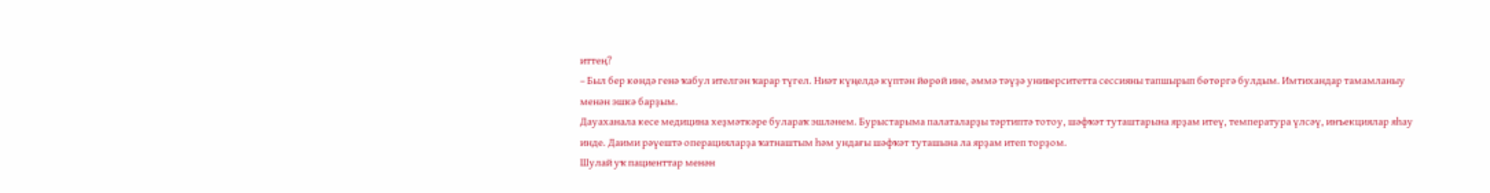иттең?
– Был бер көндә генә ҡабул ителгән ҡарар түгел. Ниәт күңелдә күптән йөрөй ине, әммә тәүҙә университетта сессияны тапшырып бөтөргә булдым. Имтихандар тамамланыу менән эшкә барҙым.
Дауаханала кесе медицина хеҙмәткәре булараҡ эшләнем. Бурыстарыма палаталарҙы тәртиптә тотоу, шәфҡәт туташтарына ярҙам итеү, температура үлсәү, инъекциялар яһау инде. Даими рәүештә операцияларҙа ҡатнаштым һәм ундағы шәфҡәт туташына ла ярҙам итеп торҙом.
Шулай уҡ пациенттар менән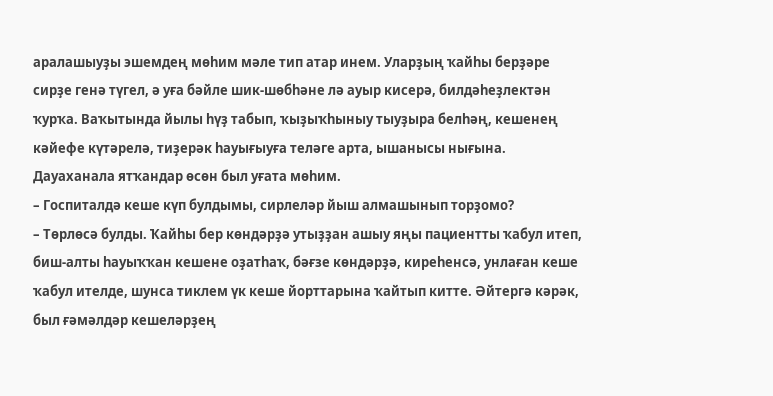аралашыуҙы эшемдең мөһим мәле тип атар инем. Уларҙың ҡайһы берҙәре сирҙе генә түгел, ә уға бәйле шик-шөбһәне лә ауыр кисерә, билдәһеҙлектән ҡурҡа. Ваҡытында йылы һүҙ табып, ҡыҙыҡһыныу тыуҙыра белһәң, кешенең кәйефе күтәрелә, тиҙерәк һауығыуға теләге арта, ышанысы нығына. Дауаханала ятҡандар өсөн был уғата мөһим.
– Госпиталдә кеше күп булдымы, сирлеләр йыш алмашынып торҙомо?
– Төрлөсә булды. Ҡайһы бер көндәрҙә утыҙҙан ашыу яңы пациентты ҡабул итеп, биш-алты һауыҡҡан кешене оҙатһаҡ, бәғзе көндәрҙә, киреһенсә, унлаған кеше ҡабул ителде, шунса тиклем үк кеше йорттарына ҡайтып китте. Әйтергә кәрәк, был ғәмәлдәр кешеләрҙең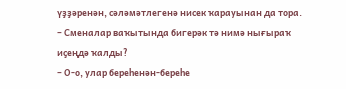үҙҙәренән, сәләмәтлегенә нисек ҡарауынан да тора.
– Сменалар ваҡытында бигерәк тә нимә нығыраҡ иҫеңдә ҡалды?
– О-о, улар береһенән-береһе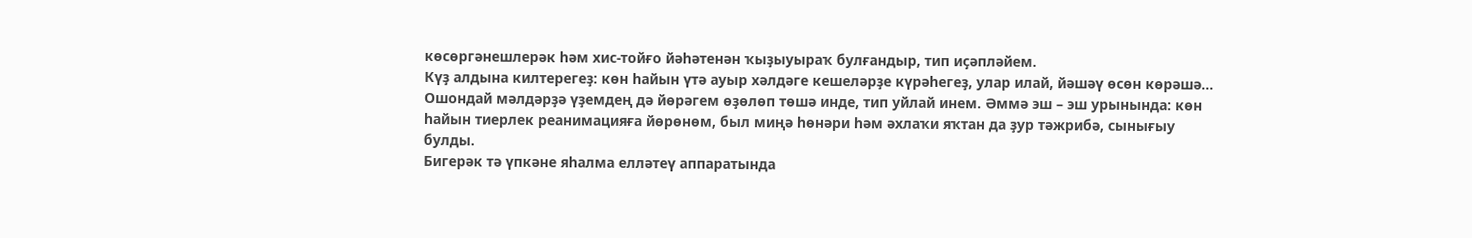көсөргәнешлерәк һәм хис-тойғо йәһәтенән ҡыҙыуыраҡ булғандыр, тип иҫәпләйем.
Күҙ алдына килтерегеҙ: көн һайын үтә ауыр хәлдәге кешеләрҙе күрәһегеҙ, улар илай, йәшәү өсөн көрәшә... Ошондай мәлдәрҙә үҙемдең дә йөрәгем өҙөлөп төшә инде, тип уйлай инем. Әммә эш – эш урынында: көн һайын тиерлек реанимацияға йөрөнөм, был миңә һөнәри һәм әхлаҡи яҡтан да ҙур тәжрибә, сынығыу булды.
Бигерәк тә үпкәне яһалма елләтеү аппаратында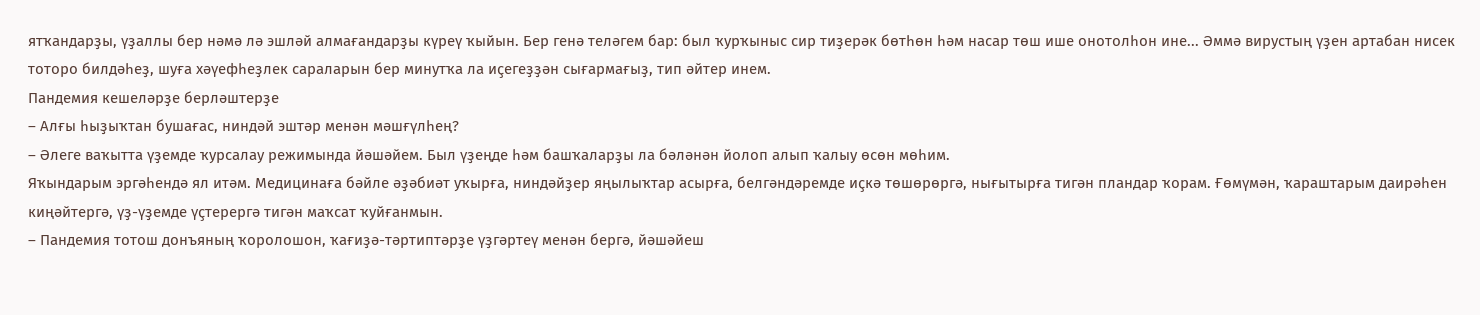ятҡандарҙы, үҙаллы бер нәмә лә эшләй алмағандарҙы күреү ҡыйын. Бер генә теләгем бар: был ҡурҡыныс сир тиҙерәк бөтһөн һәм насар төш ише онотолһон ине... Әммә вирустың үҙен артабан нисек тоторо билдәһеҙ, шуға хәүефһеҙлек сараларын бер минутҡа ла иҫегеҙҙән сығармағыҙ, тип әйтер инем.
Пандемия кешеләрҙе берләштерҙе
– Алғы һыҙыҡтан бушағас, ниндәй эштәр менән мәшғүлһең?
– Әлеге ваҡытта үҙемде ҡурсалау режимында йәшәйем. Был үҙеңде һәм башҡаларҙы ла бәләнән йолоп алып ҡалыу өсөн мөһим.
Яҡындарым эргәһендә ял итәм. Медицинаға бәйле әҙәбиәт уҡырға, ниндәйҙер яңылыҡтар асырға, белгәндәремде иҫкә төшөрөргә, нығытырға тигән пландар ҡорам. Ғөмүмән, ҡараштарым даирәһен киңәйтергә, үҙ-үҙемде үҫтерергә тигән маҡсат ҡуйғанмын.
– Пандемия тотош донъяның ҡоролошон, ҡағиҙә-тәртиптәрҙе үҙгәртеү менән бергә, йәшәйеш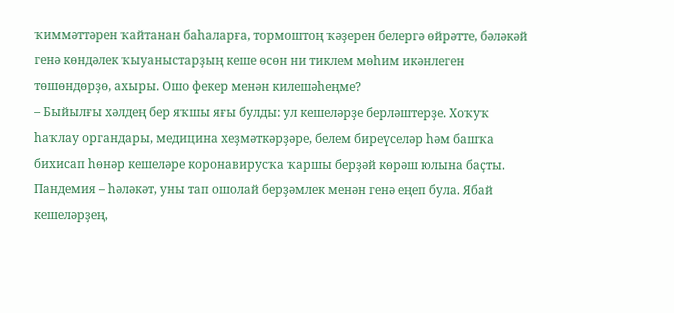ҡиммәттәрен ҡайтанан баһаларға, тормоштоң ҡәҙерен белергә өйрәтте, бәләкәй генә көндәлек ҡыуаныстарҙың кеше өсөн ни тиклем мөһим икәнлеген төшөндөрҙө, ахыры. Ошо фекер менән килешәһеңме?
– Быйылғы хәлдең бер яҡшы яғы булды: ул кешеләрҙе берләштерҙе. Хоҡуҡ һаҡлау органдары, медицина хеҙмәткәрҙәре, белем биреүселәр һәм башҡа бихисап һөнәр кешеләре коронавирусҡа ҡаршы берҙәй көрәш юлына баҫты.
Пандемия – һәләкәт, уны тап ошолай берҙәмлек менән генә еңеп була. Ябай кешеләрҙең,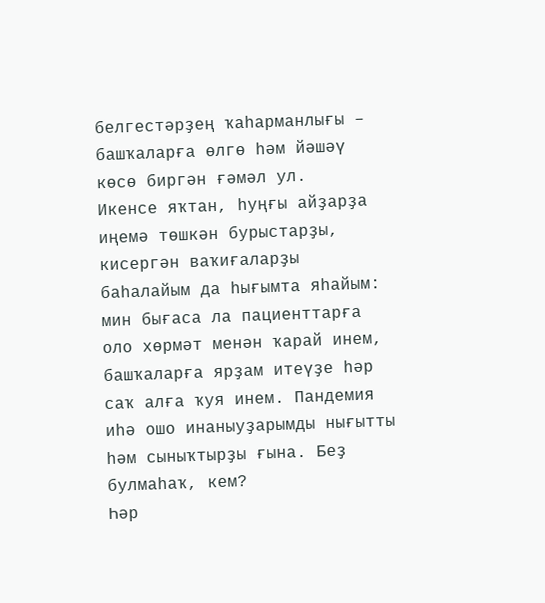белгестәрҙең ҡаһарманлығы – башҡаларға өлгө һәм йәшәү көсө биргән ғәмәл ул.
Икенсе яҡтан, һуңғы айҙарҙа иңемә төшкән бурыстарҙы, кисергән ваҡиғаларҙы баһалайым да һығымта яһайым: мин бығаса ла пациенттарға оло хөрмәт менән ҡарай инем, башҡаларға ярҙам итеүҙе һәр саҡ алға ҡуя инем. Пандемия иһә ошо инаныуҙарымды нығытты һәм сыныҡтырҙы ғына. Беҙ булмаһаҡ, кем?
Һәр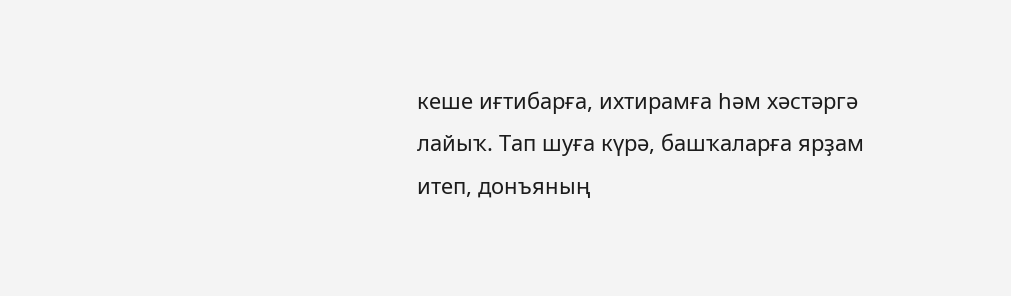кеше иғтибарға, ихтирамға һәм хәстәргә лайыҡ. Тап шуға күрә, башҡаларға ярҙам итеп, донъяның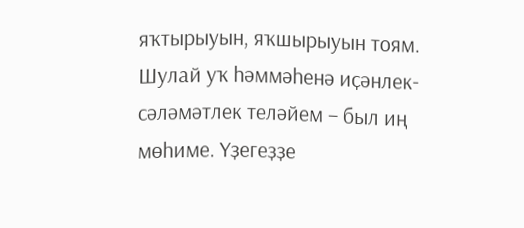яҡтырыуын, яҡшырыуын тоям. Шулай уҡ һәммәһенә иҫәнлек-сәләмәтлек теләйем – был иң мөһиме. Үҙегеҙҙе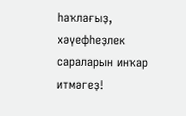һаҡлағыҙ, хәүефһеҙлек сараларын инҡар итмәгеҙ!